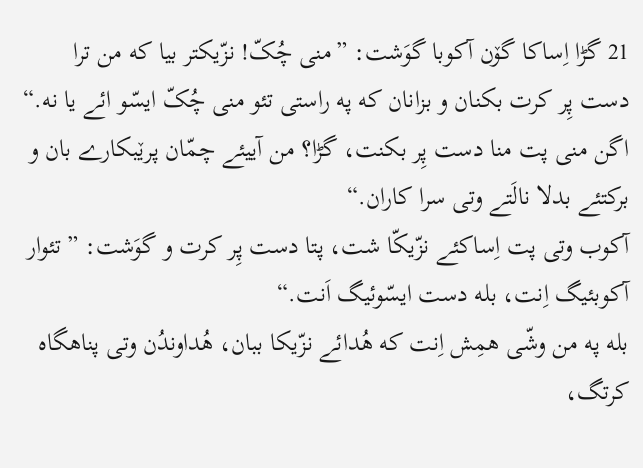21 گڑا اِساکا گۆن آکوبا گوَشت: ”منی چُکّ! نزّیکتر بیا که من ترا دست پِر کرت بکنان و بزانان که په راستی تئو منی چُکّ ایسّو ائے یا نه.“
اگن منی پت منا دست پِر بکنت، گڑا؟ من آییئے چمّان پرێبکارے بان و برکتئے بدلا نالَتے وتی سرا کاران.“
آکوب وتی پت اِساکئے نزّیکّا شت، پتا دست پِر کرت و گوَشت: ”تئوار آکوبئیگ اِنت، بله دست ایسّوئیگ اَنت.“
بله په من وشّی همِش اِنت که هُدائے نزّیکا ببان، هُداوندُن وتی پناهگاه کرتگ،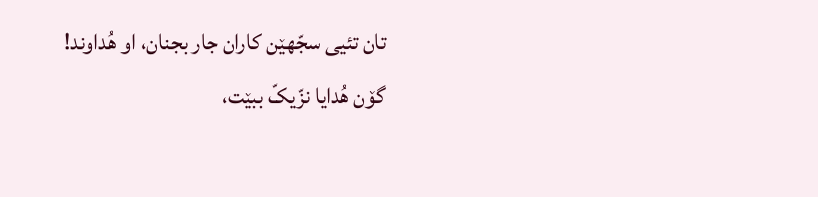تان تئیی سجّهێن کاران جار بجنان، او هُداوند!
گۆن هُدایا نزّیکّ ببێت،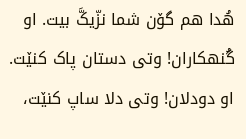هُدا هم گۆن شما نزّیکَّ بیت. او گُنهکاران! وتی دستان پاک کنێت. او دودلان! وتی دلا ساپ کنێت،